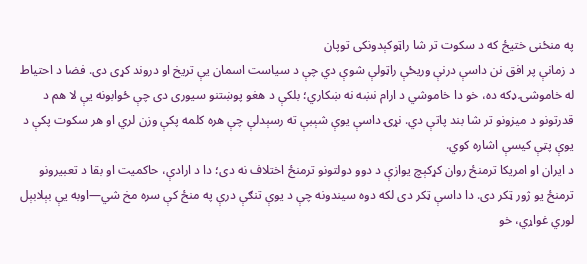په منځنی ختیځ که د سکوت تر شا راټوکېدونکی توپان
د زمانې پر افق نن داسې درنې وريځې راټولې شوې دي چې د سیاست اسمان یې تریخ او دروند کړی دی. فضا د احتیاط له خاموشۍ ډکه ده، خو دا خاموشي د ارام نښه نه ښکاري؛ بلکې د هغو پوښتنو سیوری دی چې ځوابونه یې لا هم د قدرتونو د میزونو تر شا بند پاتې دي. نړۍ داسې یوې شېبې ته رسېدلې چې هره کلمه پکې وزن لري او هر سکوت پکې د یوې پټې کیسې اشاره کوي.
د ایران او امریکا ترمنځ روان کړکېچ یوازې د دوو دولتونو ترمنځ اختلاف نه دی؛ دا د ارادې، حاکمیت او بقا د تعبیرونو ترمنځ یو ژور ټکر دی. دا داسې ټکر دی لکه دوه سیندونه چې د یوې تنګې درې په منځ کې سره مخ شي—اوبه یې بېلابېل لوري غواړي، خو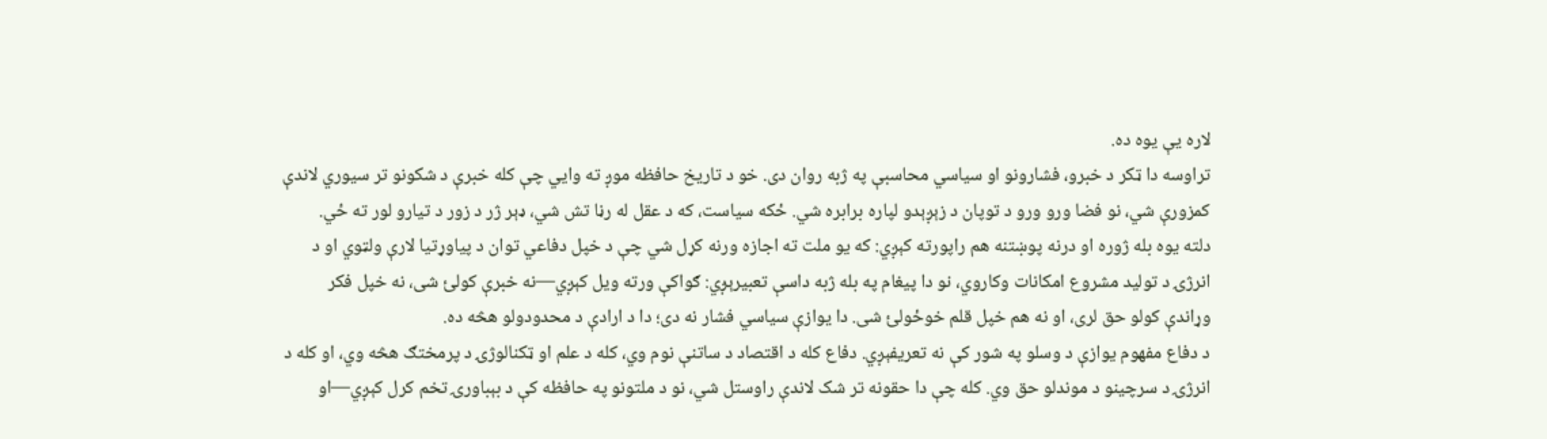لاره یې یوه ده.
تراوسه دا ټکر د خبرو، فشارونو او سیاسي محاسبې په ژبه روان دی. خو د تاریخ حافظه موږ ته وایي چې کله خبرې د شکونو تر سیوري لاندې کمزورې شي، نو فضا ورو ورو د توپان د زېږېدو لپاره برابره شي. ځکه سیاست، که د عقل له رڼا تش شي، ډېر ژر د زور د تیارو لور ته ځي.
دلته یوه بله ژوره او درنه پوښتنه هم راپورته کېږي: که یو ملت ته اجازه ورنه کړل شي چې د خپل دفاعي توان د پیاوړتیا لارې ولټوي او د انرژۍ د تولید مشروع امکانات وکاروي، نو دا پیغام په بله ژبه داسې تعبیرېږي: ګواکې ورته ویل کېږي—نه خبرې کولئ شی، نه خپل فکر وړاندې کولو حق لری، او نه هم خپل قلم خوځولئ شی. دا یوازې سیاسي فشار نه دی؛ دا د ارادې د محدودولو هڅه ده.
د دفاع مفهوم یوازې د وسلو په شور کې نه تعریفېږي. دفاع کله د اقتصاد د ساتنې نوم وي، کله د علم او ټکنالوژۍ د پرمختګ هڅه وي، او کله د انرژۍ د سرچینو د موندلو حق وي. کله چې دا حقونه تر شک لاندې راوستل شي، نو د ملتونو په حافظه کې د بېباورۍ تخم کرل کېږي—او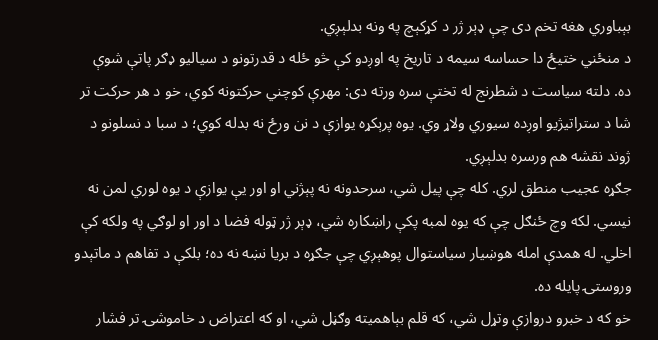بېباوري هغه تخم دی چې ډېر ژر د کړکېچ په ونه بدلېږي.
د منځني ختیځ دا حساسه سیمه د تاریخ په اوږدو کې څو ځله د قدرتونو د سیالیو ډګر پاتې شوې ده. دلته سیاست د شطرنج له تختې سره ورته دی: مهرې کوچني حرکتونه کوي، خو د هر حرکت تر شا د ستراتیژیو اوږده سیوري ولاړ وي. یوه پرېکړه یوازې د نن ورځ نه بدله کوي؛ د سبا د نسلونو د ژوند نقشه هم ورسره بدلېږي.
جګړه عجیب منطق لري. کله چې پیل شي، سرحدونه نه پېژني او اور یې یوازې د یوه لوري لمن نه نیسي. لکه وچ ځنګل چې که یوه لمبه پکې راښکاره شي، ډېر ژر ټوله فضا د اور او لوګي په ولکه کې اخلي. له همدې امله هوښیار سیاستوال پوهېږي چې جګړه د بریا نښه نه ده؛ بلکې د تفاهم د ماتېدو وروستۍ پایله ده.
خو که د خبرو دروازې وتړل شي، که قلم بېاهمیته وګڼل شي، او که اعتراض د خاموشۍ تر فشار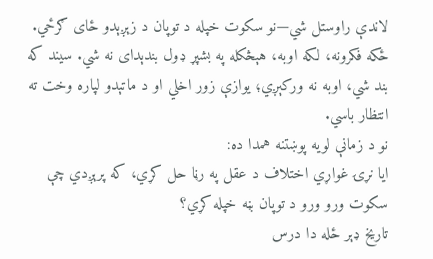لاندې راوستل شي—نو سکوت خپله د توپان د زېږېدو ځای ګرځي. ځکه فکرونه، لکه اوبه، هېڅکله په بشپړ ډول بندېدای نه شي. سیند که بند شي، اوبه نه ورکېږي؛ یوازې زور اخلي او د ماتېدو لپاره وخت ته انتظار باسي.
نو د زمانې لویه پوښتنه همدا ده:
ایا نړۍ غواړي اختلاف د عقل په رڼا حل کړي، که پرېږدي چې سکوت ورو ورو د توپان بڼه خپله کړي؟
تاریخ ډېر ځله دا درس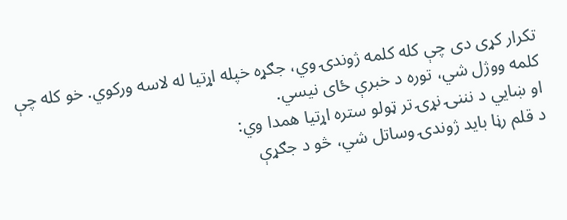تکرار کړی دی چې کله کلمه ژوندۍ وي، جګړه خپله اړتیا له لاسه ورکوي. خو کله چې کلمه ووژل شي، توره د خبرې ځای نیسي.
او ښايي د نننۍ نړۍ تر ټولو ستره اړتیا همدا وي:
د قلم رڼا باید ژوندۍ وساتل شي، څو د جګړې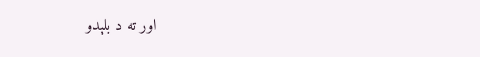اور ته د بلېدو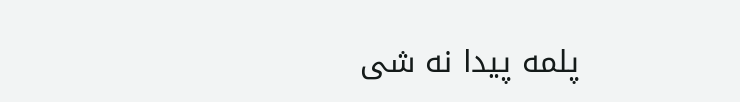پلمه پیدا نه شی